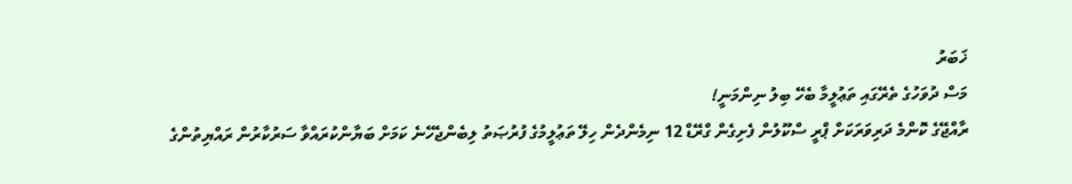ޚަބަރު
މަސް ދުވަހުގެ ތެރޭގައި ތަޢުލީމާ ބެހޭ ބިލު ނިންމަނީ!
ރާއްޖޭގެ ކޮންމެ ދަރިވަރަކަށް ޕްރީ ސްކޫލުން ފެށިގެން ގްރޭޑް 12 ނިމެންދެން ހިލޭ ތަޢުލީމުގެ ފުރުޞަތު ލިބެންޖެހޭނެ ކަމަށް ބަޔާންކުރައްވާ ސަރުކާރުން ރައްޔިތުންގެ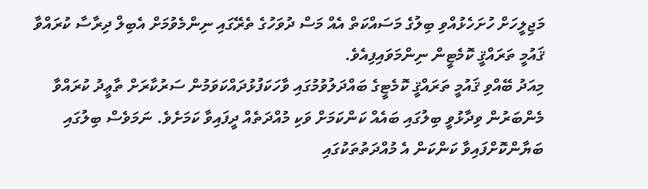މަޖިލީހަށް ހުށަހެޅުއްވި ބިލުގެ މަސައްކަތް އެއް މަސް ދުވަހުގެ ތެރޭގައި ނިންމެވުމަށް އެބިލް ދިރާސާ ކުރައްވާ ޤައުމީ ތަރައްޤީ ކޮމެޓީން ނިންމަވައިފިއެވެ.
މިއަދު ބޭއްވި ޤައުމީ ތަރައްޤީ ކޮމެޓީގެ ބައްދަލުވުމުގައި ވާހަކަފުޅުދައްކަވަމުން ސަރުކާރަށް ތާޢީދު ކުރައްވާ މެންބަރުން ވިދާޅުވީ ބިލުގައި ބައެއް ކަންކަމަށް ވަކި މުއްދަތެއް ދީފައިވާ ކަމަށެވެ. ނަމަވެސް ބިލުގައި ބަޔާންކޮށްފައިވާ ކަންކަން އެ މުއްދަތުތަކުގައި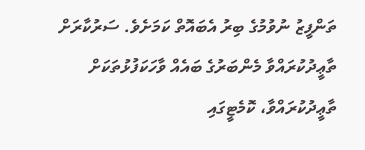ތަންފީޒު ނުވުމުގެ ބިރު އެބައޮތް ކަމަށެވެ. ސަރުކާރަށް ތާޢީދުކުރައްވާ މެންބަރުގެ ބައެއް ވާހަކަފުޅުތަކަށް ތާޢީދުކުރައްވާ، ކޮމެޓީގައި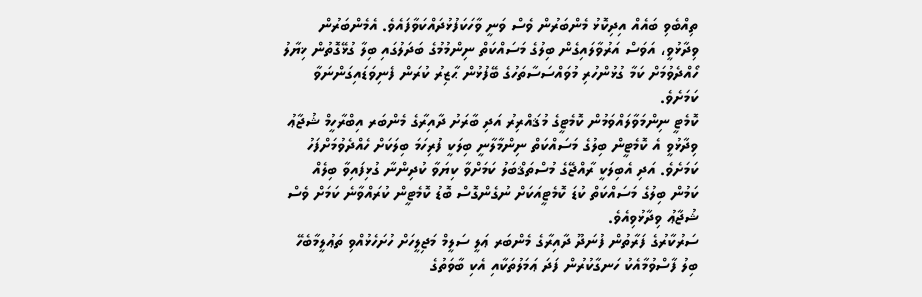ތިއްބެވި ބައެއް އިދިކޮޅު މެންބަރުން ވެސް ވަނީ ވާހަކަފުޅުދައްކަވާފައެވެ. އެމެންބަރުން ވިދާޅުވީ، އަވަސް އަރުވާލައިގެން ބިލުގެ މަސައްކަތް ނިންމުމުގެ ބަދަލުގައި ބިލާ ގުޅޭގޮތުން ޚިޔާލު ހޯއްދެވުމަށް ކަމާ ގުޅުންހުރި މުވައްސަސާތަހުގެ ބޭފުޅުން ޙާޒިރު ކުރަން ފެނިވަޑައިގަންނަވާ ކަމަށެވެ.
ކޮމެޓީ ނިންމަވާލައްވަމުން ކޮމެޓީގެ މުޤައްރިރު އަދި ބާރަށު ދާއިރާގެ މެންބަރ އިބްރާހީމް ޝުޖާޢު ވިދާޅުވީ އެ ކޮމެޓީން ބިލުގެ މަސައްކަތް ނިންމާލާނީ ބިލަކީ ފުރިހަމަ ބިލަކަށް ހެއްދެވުމަށްފަހު ކަމަށެވެ. އަދި އެބިލަކީ ރާއްޖޭގެ މުސްތަޤްބަލު ކަމަށްވާ ކިޔަވާ ކުދިންނާ ގުޅިފައިވާ ބިލެއް ކަމުން ބިލުގެ މަސައްކަތް ކުޑަ ކޮމެޓީއަކަށް ނުގެންގޮސް ބޮޑު ކޮމެޓީން ކުރައްވާނެ ކަމަށް ވެސް ޝުޖާޢު ވިދާޅުވިއެވެ.
ސަރުކާރުގެ ފަރާތުން ފުނަދޫ ދާއިރާގެ މެންބަރ ޢަލީ ސަލީމް މަޖިލީހަށް ހުށަހެޅުއްވި ތަޢުލީމާބެހޭ ބިލު ފާސްވުމާއެކު ހަނގާކުރުން ފަދަ ޢަމަލުތަކާއި އެކި ބާވަތުގެ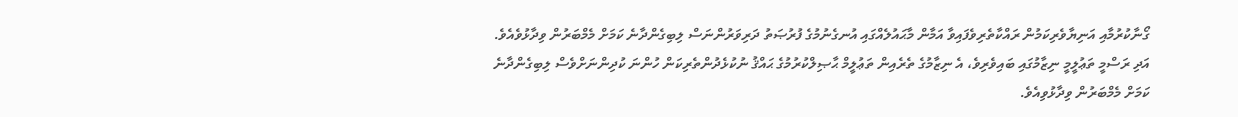ގޯނާކުރުމާއި އަނިޔާވެރިކަމުން ރައްކާތެރިވެފައިވާ އަމާން މާޙައުލެއްގައި އުނގެނުމުގެ ފުރުޞަތު ދަރިވަރުންނަސް ލިބިގެންދާނެ ކަމަށް މެމްބަރުން ވިދާޅުވެއެވެ. އަދި ރަސްމީ ތަޢުލީމީ ނިޒާމުގައި ބައިވެރިވެ، އެ ނިޒާމުގެ ތެރެއިން ތަޢުލީމް ޙާޞިލްކުރުމުގެ ޙައްޤު ނުކުޅެދުންތެރިކަން ހުންނަ ކުދިންނަށްވެސް ލިބިގެންދާނެ ކަމަށް މެމްބަރުން ވިދާޅުވިއެވެ.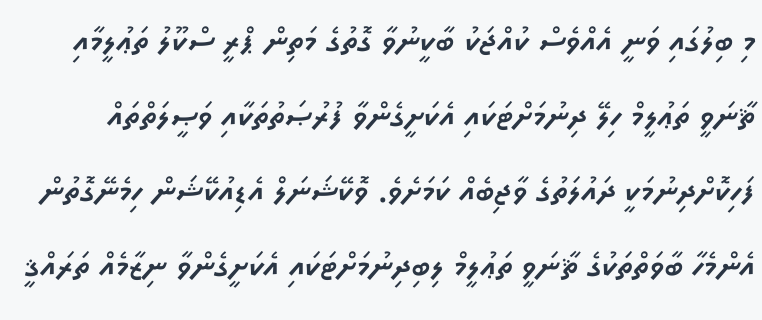މި ބިލުގައި ވަނީ އެއްވެސް ކުއްޖަކު ބާކީނުވާ ގޮތުގެ މަތިން ޕްރީ ސްކޫލު ތަޢުލީމާއި ޘާނަވީ ތަޢުލީމް ހިލޭ ދިނުމަށްޓަކައި އެކަށީގެންވާ ފުރުޞަތުތަކާއި ވަޞީލަތްތައް ފަހިކޮށްދިނުމަކީ ދައުލަތުގެ ވާޖިބެއް ކަމަށެވެ. ވޮކޭޝަނަލް އެޑިއުކޭޝަން ހިމެނޭގޮތުން އެންމެހާ ބާވަތްތަކުގެ ޘާނަވީ ތަޢުލީމް ލިބިދިނުމަށްޓަކައި އެކަށީގެންވާ ނިޒާމެއް ތަރައްޤީ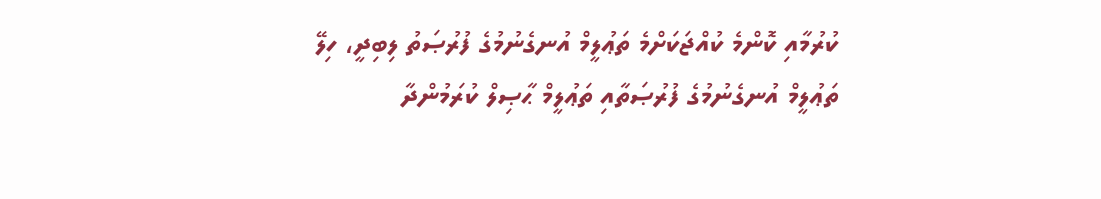ކުރުމާއި ކޮންމެ ކުއްޖަކަށްމެ ތަޢުލީމް އުނގެނުމުގެ ފުރުޞަތު ލިބިދީ، ހިލޭ ތަޢުލީމް އުނގެނުމުގެ ފުރުޞަތާއި ތަޢުލީމް ޙާޞިލް ކުރަމުންދާ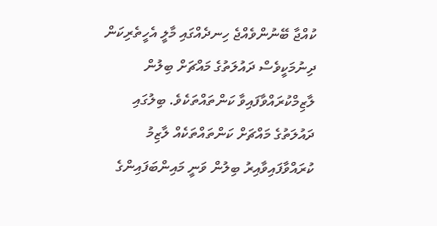ކުއްޖާ ބޭނުންވެއްޖެ ހިނދެއްގައި މާލީ އެހީތެރިކަން ދިނުމަކީވެސް ދައުލަތުގެ މައްޗަށް ބިލުން ލާޒިމްކުރައްވާފައިވާ ކަންތައްތަކެވެ. ބިލުގައި ދައުލަތުގެ މައްޗަށް ކަންތައްތަކެއް ލާޒިމު ކުރައްވާފައިވާއިރު ބިލުން ވަނީ މައިންބަފައިންގެ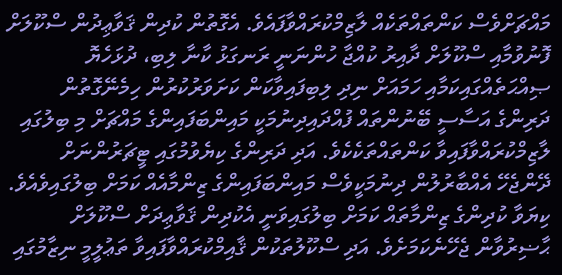މައްޗަށްވެސް ކަންތައްތަކެއް ލާޒިމްކުރައްވާފައެވެ. އެގޮތުން ކުދިން ޤަވާޢިދުން ސްކޫލަށް ފޮނުވުމާއި ސްކޫލަށް ދާއިރު ކުއްޖާ ހުންނަނީ ރަނގަޅު ކާނާ ލިބި، ދުޅަހެޔޮ ޞިއްޙަތެއްގައިކަމާއި ހަމައަށް ނިދި ލިބިފައިވާކަން ކަށަވަރުކުރުން ހިމެނޭގޮތުން ދަރިންގެ އަސާސީ ބޭނުންތައް ފުއްދައިދިނުމަކީ މައިންބަފައިންގެ މައްޗަށް މި ބިލުގައި ލާޒިމްކުރައްވާފައިވާ ކަންތައްތަކެކެވެ. އަދި ދަރިންގެ ކިޔެވުމުގައި ޓީޗަރުންނަށް ދޭންޖެހޭ އެއްބާރުލުން ދިނުމަކީވެސް މައިންބަފައިންގެ ޒިންމާއެއް ކަމަށް ބިލުގައިވެއެވެ.
ކިޔަވާ ކުދިންގެ ޒިންމާތައް ކަމަށް ބިލުގައިވަނީ އެކުދިން ޤަވާޢިދަށް ސްކޫލަށް ޙާޟިރުވާން ޖެހޭނެކަމަށެވެ. އަދި ސްކޫލުތަކުން ޤާއިމްކުރައްވާފައިވާ ތަޢުލީމީ ނިޒާމުގައި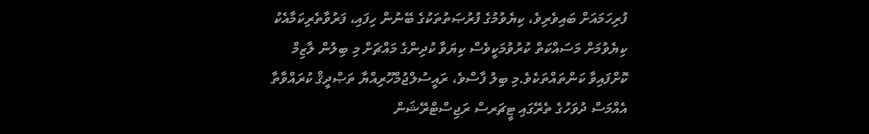ފުރިހަމައަށް ބައިވެރިވެ، ކިޔެވުމުގެ ފުރުޞަތުތަކުގެ ބޭނުން ހިފައި، ފަރުވާތެރިކަމާއެކު ކިޔެވުމަށް މަސައްކަތް ކުރުވުމަކީވެސް ކިޔަވާ ކުދިންގެ މައްޗަށް މި ބިލުން ލާޒިމް ކޮށްފައިވާ ކަންތައްތަކެވެ.މި ބިލު ފާސްވެ، ރައީސުލްޖުމްހޫރިއްޔާ ތަޞްދީޤް ކުރައްވާތާ އެއްމަސް ދުވަހުގެ ތެރޭގައި ޓީޗަރސް ރަޖިސްޓްރޭޝަން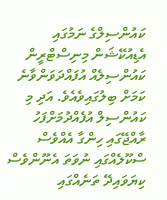ކައުންސިލްގެ ނަމުގައި އެޑިއުކޭޝަން މިނިސްޓްރީން ކައުންސިލެއް އުފައްދަވަންވާނެ ކަމަށް ބިލުގައިވެއެވެ. އަދި މި ކައުންސިލް އުފެއްދުމަށްފަހު ރާއްޖޭގައި ހިންގާ އެއްވެސް ސްކޫލެއްގައި ނުވަތަ އެނޫންވެސް ކިޔަވައިދޭ ތަނެއްގައި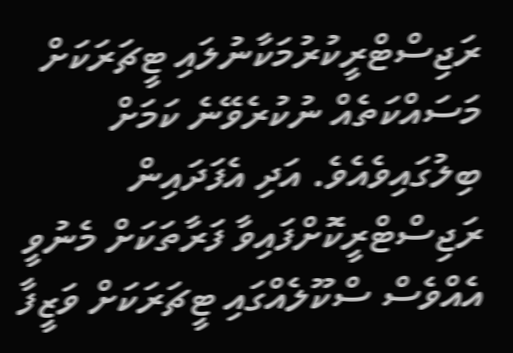ރަޖިސްޓްރީކުރުމަކާނުލައި ޓީޗަރަކަށް މަސައްކަތެއް ނުކުރެވޭނެ ކަމަށް ބިލުގައިވެއެވެ. އަދި އެފަދައިން ރަޖިސްޓްރީކޮށްފައިވާ ފަރާތަކަށް މެނުވީ އެއްވެސް ސްކޫލެއްގައި ޓީޗަރަކަށް ވަޒީފާ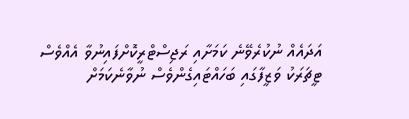އަދައެއް ނުކުރެވޭނެ ކަމަށާއި ރަޖިސްޓްރީކޮށްފައިނުވާ އެއްވެސް ޓީޗަރަކު ވަޒީފާގައި ބަހައްޓައިގެންވެސް ނުވާނެކަމަށް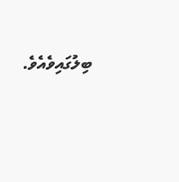ބިލުގައިވެއެވެ.